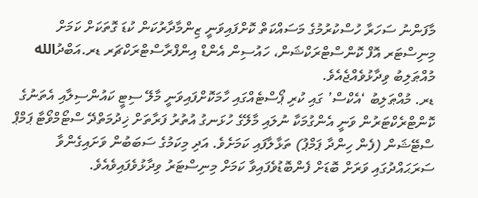މާފަންނު ސަހަރާ ހުސްކުރުމުގެ މަސައްކަތް ކޮށްފައިވަނީ ޒިންމާދާރުކަން ކުޑަ ގޮތަކަށް ކަމަށް މިނިސްޓަރ އޮފް ކޮންސްޓްރަކްޝަން، ހައުސިން އެންޑް އިންފްރާސްޓްރަކްޗަރ ޑރ.އަބްދުالله މުއްޠަލިބު ވިދާޅުވެއްޖެއެވެ.
ޑރ. މުއްޠަލިބު ‘އެކްސް’ ގައި ކުރި ޕޯސްޓެއްގައި ހާމަކޮށްފައިވަނީ މާލޭ ސިޓީ ކައުންސިލާއި އެތަނުގެ ކޮންޓްރެކްޓަރުން ވަނީ އެންގުމަކާ ނުލައި މާލޭގެ ހުޅަނގު އުތުރު ފަރާތަށް ޚިދުމަތްދޭ ސްޓޯމްވޯޓާ ޕަމްޕް ސްޓޭޝަން (ފެން ހިންދާ ޕަމްޕު) ތަޅާލާފައި ކަމަށެވެ. އަދި މިކަމުގެ ސަބަބުން ވަށައިގެންވާ ސަރަޙައްދުގައި ވަރަށް ބޮޑަށް ފެންބޮޑުވެފައިވާ ކަމަށް މިނިސްޓަރު ވިދާޅުވެފައިވެއެވެ.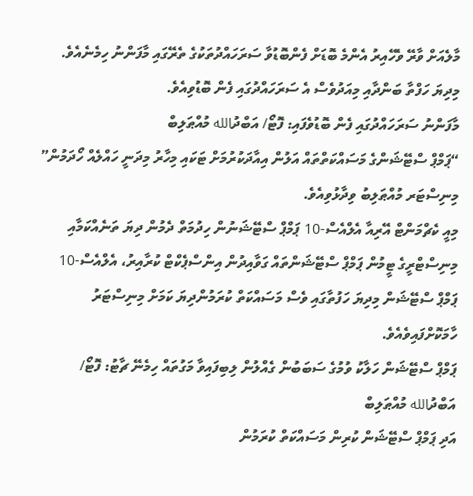މާލެއަށް ވާރޭ ވެހޭއިރު އެންމެ ބޮޑަށް ފެންބޮޑުވާ ސަރަހައްދުތަކުގެ ތެރޭގައި މާފަންނު ހިމެނެއެވެ. މިދިޔަ ހަފްތާ ބަންދާއި މިއަދުވެސް އެ ސަރަހައްދުގައި ފެން ބޮޑުވިއެވެ.
މާފަންނު ސަރަހައްދުގައި ފެން ބޮޑުވެފައި: ފޮޓޯ/ އަބްދުالله މުއްޠަލިބް
“ޕަމްޕް ސްޓޭޝަންގެ މަސައްކަތްތައް އަލުން އިއާދަކުރުމަށް ޓަކައި މިހާރު މިދަނީ ހައްލެއް ހޯދަމުން” މިނިސްޓަރ މުއްޠަލިބު ވިދާޅުވިއެވެ.
މިއީ ކެޗްމަންޓް އޭރިއާ އެލްއެސް-10 ޕަމްޕް ސްޓޭޝަނުން ހިދުމަތް ދެމުން ދިޔަ ތަނެއްކަމާއި މިނިސްޓްރީގެ ޓީމުން ޕަމްޕް ސްޓޭޝަންތައް ގަވާއިދުން އިންސްޕެކްޓް ކުރާއިރު، އެލްއެސް-10 ޕަމްޕް ސްޓޭޝަން މިދިޔަ ހަފުތާގައި ވެސް މަސައްކަތް ކުރަމުންދިޔަ ކަމަށް މިނިސްޓަރު ހާމަކޮށްފައިވެއެވެ.
ޕަމްޕް ސްޓޭޝަން ހަލާކު ވުމުގެ ސަބަބުން ގެއްލުން ލިބިފައިވާ މަގުތައް ހިމެނޭ ޗާޓު: ފޮޓޯ/ އަބްދުالله މުއްޠަލިބް
އަދި ޕަމްޕް ސްޓޭޝަން ކުރިން މަސައްކަތް ކުރަމުން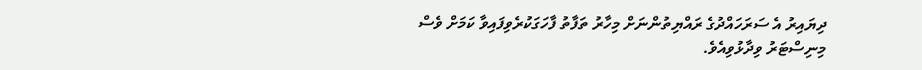ދިޔައިރު އެ ސަރަހައްދުގެ ރައްޔިތުންނަށް މިހާރު ތަފާތު ފާހަގަކުރެވިފައިވާ ކަމަށް ވެސް މިނިސްޓަރު ވިދާޅުވިއެވެ.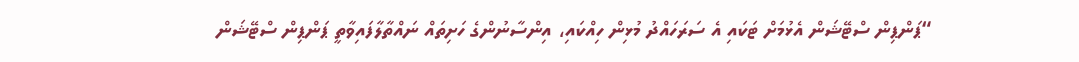“ޕަންޕިން ސްޓޭޝަން އެޅުމަށް ޓަކައި އެ ސަރަހައްދު މުޅިން ހިއްކައި، އިންސާނުންގެ ހަށިތައް ނައްތާލާފައިވާތީ ޕަންޕިން ސްޓޭޝަން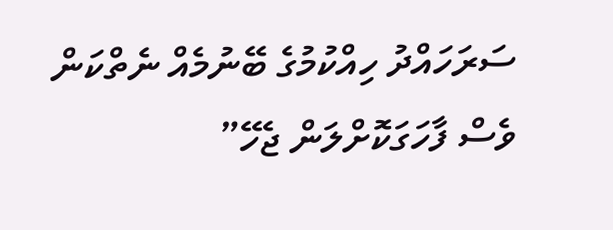ސަރަހައްދު ހިއްކުމުގެ ބޭނުމެއް ނެތްކަން ވެސް ފާހަގަކޮށްލަން ޖެހޭ”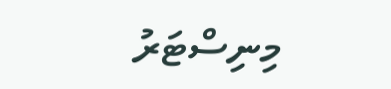މިނިސްޓަރު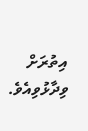އިތުރަށް ވިދާޅުވިއެވެ.